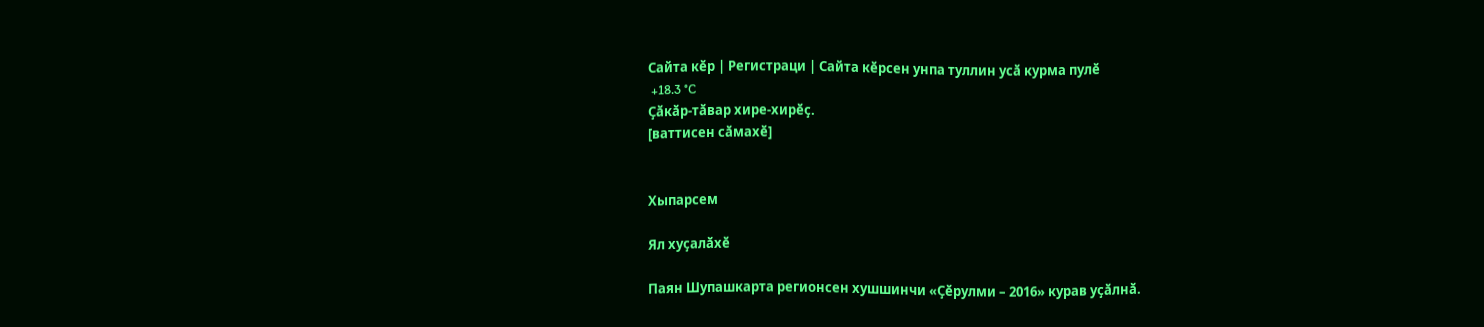Сайта кӗр | Регистраци | Сайта кӗрсен унпа туллин усӑ курма пулӗ
 +18.3 °C
Ҫӑкӑр-тӑвар хире-хирӗҫ.
[ваттисен сӑмахӗ]


Хыпарсем

Ял хуҫалӑхӗ

Паян Шупашкарта регионсен хушшинчи «Ҫӗрулми – 2016» курав уҫӑлнӑ.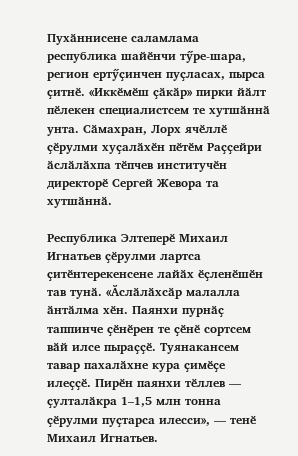Пухӑннисене саламлама республика шайӗнчи тӳре-шара, регион ертӳҫинчен пуҫласах, пырса ҫитнӗ. «Иккӗмӗш ҫӑкӑр» пирки йӑлт пӗлекен специалистсем те хутшӑннӑ унта. Сӑмахран, Лорх ячӗллӗ ҫӗрулми хуҫалӑхӗн пӗтӗм Раҫҫейри ӑслӑлӑхпа тӗпчев институчӗн директорӗ Сергей Жевора та хутшӑннӑ.

Республика Элтеперӗ Михаил Игнатьев ҫӗрулми лартса ҫитӗнтерекенсене лайӑх ӗҫленӗшӗн тав тунӑ. «Ӑслӑлӑхсӑр малалла ӑнтӑлма хӗн. Паянхи пурнӑҫ таппинче ҫӗнӗрен те ҫӗнӗ сортсем вӑй илсе пыраҫҫӗ. Туянакансем тавар пахалӑхне кура ҫимӗҫе илеҫҫӗ. Пирӗн паянхи тӗллев — ҫулталӑкра 1–1,5 млн тонна ҫӗрулми пуҫтарса илесси», — тенӗ Михаил Игнатьев.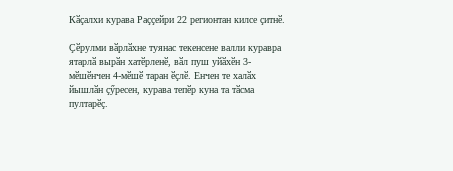Кӑҫалхи курава Раҫҫейри 22 регионтан килсе ҫитнӗ.

Ҫӗрулми вӑрлӑхне туянас текенсене валли куравра ятарлӑ вырӑн хатӗрленӗ, вӑл пуш уйӑхӗн 3-мӗшӗнчен 4-мӗшӗ таран ӗҫлӗ. Енчен те халӑх йышлӑн ҫӳресен, курава тепӗр куна та тӑсма пултарӗҫ.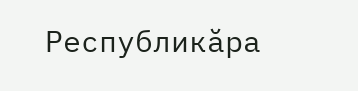Республикӑра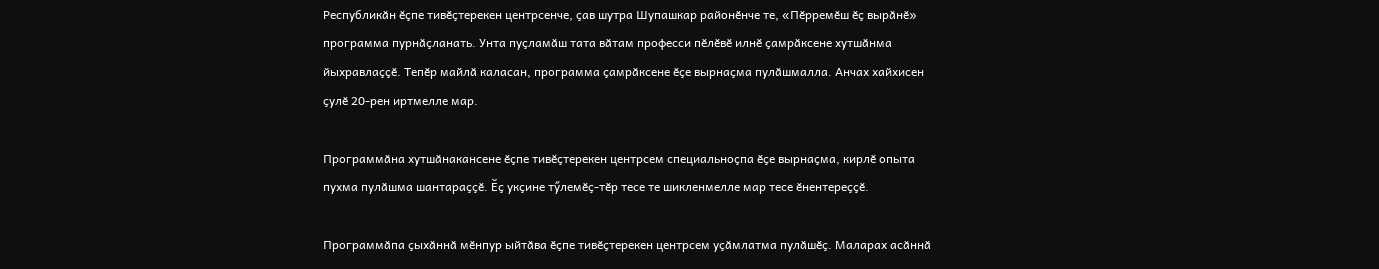Республикӑн ӗҫпе тивӗҫтерекен центрсенче, ҫав шутра Шупашкар районӗнче те, «Пӗрремӗш ӗҫ вырӑнӗ» программа пурнӑҫланать. Унта пуҫламӑш тата вӑтам професси пӗлӗвӗ илнӗ ҫамрӑксене хутшӑнма йыхравлаҫҫӗ. Тепӗр майлӑ каласан, программа ҫамрӑксене ӗҫе вырнаҫма пулӑшмалла. Анчах хайхисен ҫулӗ 20-рен иртмелле мар.

Программӑна хутшӑнакансене ӗҫпе тивӗҫтерекен центрсем специальноҫпа ӗҫе вырнаҫма, кирлӗ опыта пухма пулӑшма шантараҫҫӗ. Ӗҫ укҫине тӳлемӗҫ-тӗр тесе те шикленмелле мар тесе ӗнентереҫҫӗ.

Программӑпа ҫыхӑннӑ мӗнпур ыйтӑва ӗҫпе тивӗҫтерекен центрсем уҫӑмлатма пулӑшӗҫ. Маларах асӑннӑ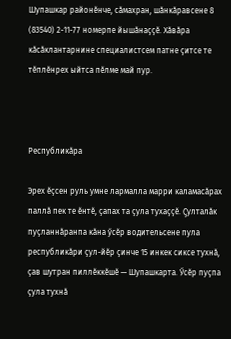Шупашкар районӗнче, сӑмахран, шӑнкӑравсене 8 (83540) 2-11-77 номерпе йышӑнаҫҫӗ. Хӑвӑра кӑсӑклантарнине специалистсем патне ҫитсе те тӗплӗнрех ыйтса пӗлме май пур.



Республикӑра

Эрех ӗҫсен руль умне лармалла марри каламасӑрах паллӑ пек те ӗнтӗ, ҫапах та ҫула тухаҫҫӗ. Ҫулталӑк пуҫланнӑранпа кӑна ӳсӗр водительсене пула республикӑри ҫул-йӗр ҫинче 15 инкек сиксе тухнӑ, ҫав шутран пиллӗккӗшӗ — Шупашкарта. Ӳсӗр пуҫпа ҫула тухнӑ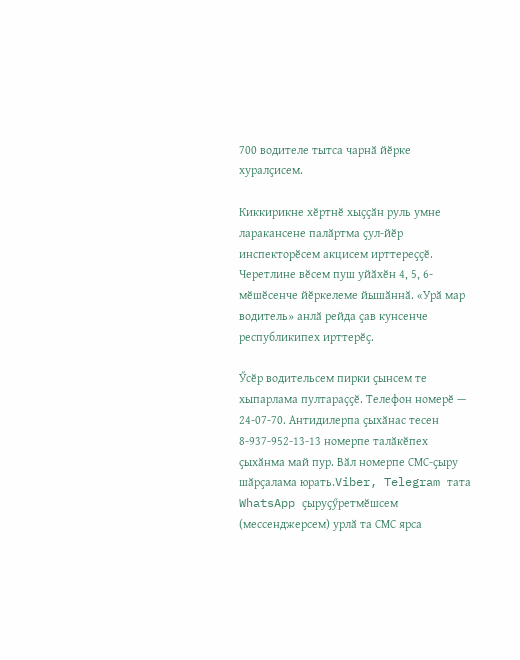700 водителе тытса чарнӑ йӗрке хуралҫисем.

Киккирикне хӗртнӗ хыҫҫӑн руль умне ларакансене палӑртма ҫул-йӗр инспекторӗсем акцисем ирттереҫҫӗ. Черетлине вӗсем пуш уйӑхӗн 4, 5, 6-мӗшӗсенче йӗркелеме йышӑннӑ. «Урӑ мар водитель» анлӑ рейда ҫав кунсенче республикипех ирттерӗҫ.

Ӳсӗр водительсем пирки ҫынсем те хыпарлама пултараҫҫӗ. Телефон номерӗ — 24-07-70. Антидилерпа ҫыхӑнас тесен 8-937-952-13-13 номерпе талӑкӗпех ҫыхӑнма май пур. Вӑл номерпе СМС-ҫыру шӑрҫалама юрать.Viber, Telegram тата WhatsApp ҫыруҫӳретмӗшсем (мессенджерсем) урлӑ та СМС ярса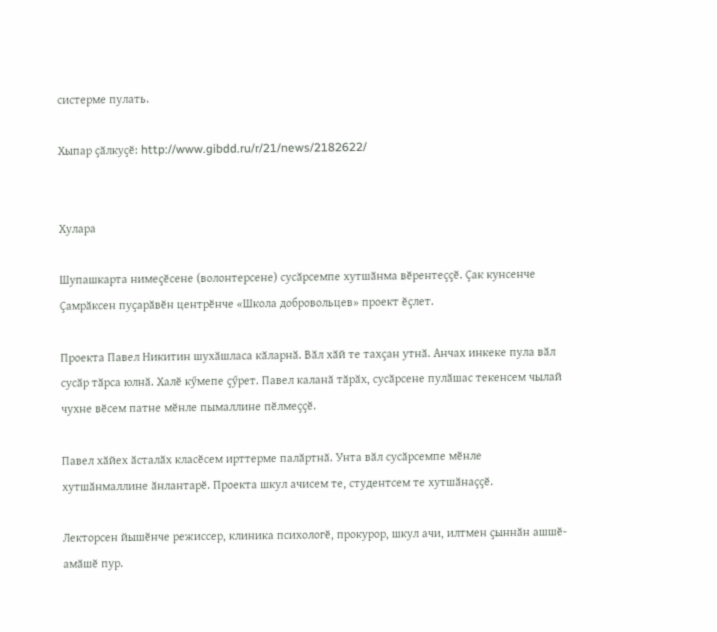систерме пулать.

Хыпар ҫӑлкуҫӗ: http://www.gibdd.ru/r/21/news/2182622/


Хулара

Шупашкарта нимеҫӗсене (волонтерсене) сусӑрсемпе хутшӑнма вӗрентеҫҫӗ. Ҫак кунсенче Ҫамрӑксен пуҫарӑвӗн центрӗнче «Школа добровольцев» проект ӗҫлет.

Проекта Павел Никитин шухӑшласа кӑларнӑ. Вӑл хӑй те тахҫан утнӑ. Анчах инкеке пула вӑл сусӑр тӑрса юлнӑ. Халӗ кӳмепе ҫӳрет. Павел каланӑ тӑрӑх, сусӑрсене пулӑшас текенсем чылай чухне вӗсем патне мӗнле пымаллине пӗлмеҫҫӗ.

Павел хӑйех ӑсталӑх класӗсем ирттерме палӑртнӑ. Унта вӑл сусӑрсемпе мӗнле хутшӑнмаллине ӑнлантарӗ. Проекта шкул ачисем те, студентсем те хутшӑнаҫҫӗ.

Лекторсен йышӗнче режиссер, клиника психологӗ, прокурор, шкул ачи, илтмен ҫыннӑн ашшӗ-амӑшӗ пур.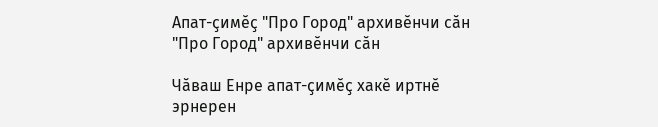Апат-ҫимӗҫ "Про Город" архивӗнчи сӑн
"Про Город" архивӗнчи сӑн

Чӑваш Енре апат-ҫимӗҫ хакӗ иртнӗ эрнерен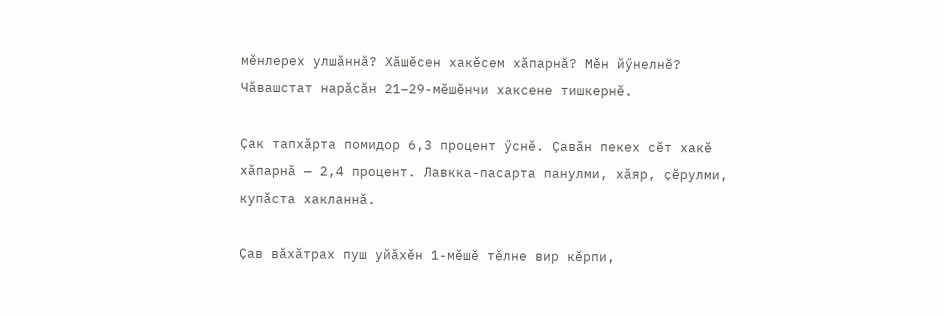мӗнлерех улшӑннӑ? Хӑшӗсен хакӗсем хӑпарнӑ? Мӗн йӳнелнӗ? Чӑвашстат нарӑсӑн 21–29-мӗшӗнчи хаксене тишкернӗ.

Ҫак тапхӑрта помидор 6,3 процент ӳснӗ. Ҫавӑн пекех сӗт хакӗ хӑпарнӑ — 2,4 процент. Лавкка-пасарта панулми, хӑяр, ҫӗрулми, купӑста хакланнӑ.

Ҫав вӑхӑтрах пуш уйӑхӗн 1-мӗшӗ тӗлне вир кӗрпи,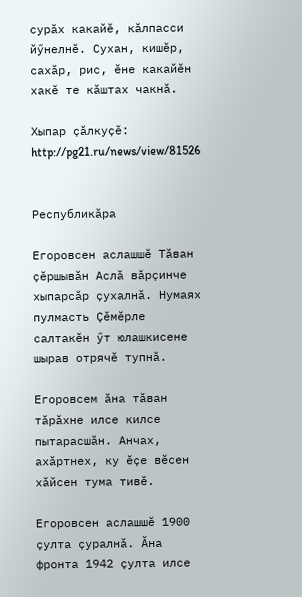сурӑх какайӗ, кӑлпасси йӳнелнӗ. Сухан, кишӗр, сахӑр, рис, ӗне какайӗн хакӗ те кӑштах чакнӑ.

Хыпар ҫӑлкуҫӗ: http://pg21.ru/news/view/81526


Республикӑра

Егоровсен аслашшӗ Тӑван ҫӗршывӑн Аслӑ вӑрҫинче хыпарсӑр ҫухалнӑ. Нумаях пулмасть Ҫӗмӗрле салтакӗн ӳт юлашкисене шырав отрячӗ тупнӑ.

Егоровсем ӑна тӑван тӑрӑхне илсе килсе пытарасшӑн. Анчах, ахӑртнех, ку ӗҫе вӗсен хӑйсен тума тивӗ.

Егоровсен аслашшӗ 1900 ҫулта ҫуралнӑ. Ӑна фронта 1942 ҫулта илсе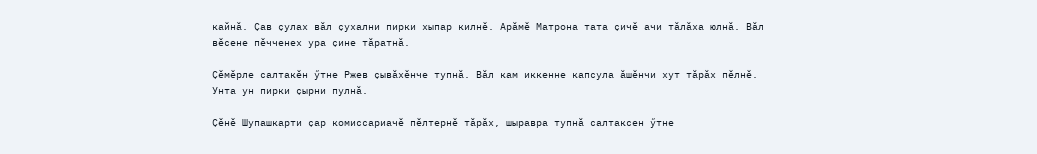кайнӑ. Ҫав ҫулах вӑл ҫухални пирки хыпар килнӗ. Арӑмӗ Матрона тата ҫичӗ ачи тӑлӑха юлнӑ. Вӑл вӗсене пӗчченех ура ҫине тӑратнӑ.

Ҫӗмӗрле салтакӗн ӳтне Ржев ҫывӑхӗнче тупнӑ. Вӑл кам иккенне капсула ӑшӗнчи хут тӑрӑх пӗлнӗ. Унта ун пирки ҫырни пулнӑ.

Ҫӗнӗ Шупашкарти ҫар комиссариачӗ пӗлтернӗ тӑрӑх, шыравра тупнӑ салтаксен ӳтне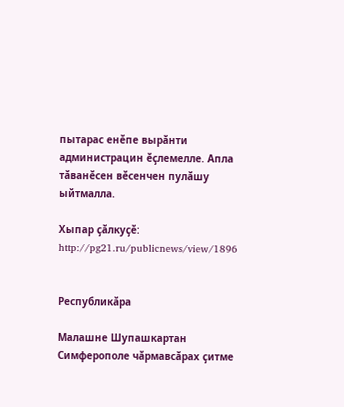пытарас енӗпе вырӑнти администрацин ӗҫлемелле. Апла тӑванӗсен вӗсенчен пулӑшу ыйтмалла.

Хыпар ҫӑлкуҫӗ: http://pg21.ru/publicnews/view/1896


Республикӑра

Малашне Шупашкартан Симферополе чӑрмавсӑрах ҫитме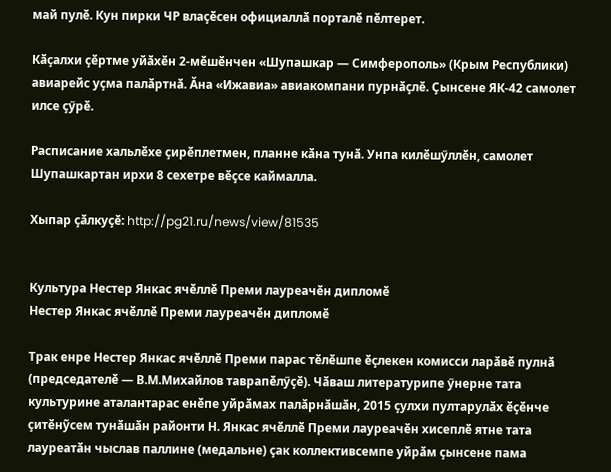май пулӗ. Кун пирки ЧР влаҫӗсен официаллӑ порталӗ пӗлтерет.

Кӑҫалхи ҫӗртме уйӑхӗн 2-мӗшӗнчен «Шупашкар — Симферополь» (Крым Республики) авиарейс уҫма палӑртнӑ. Ӑна «Ижавиа» авиакомпани пурнӑҫлӗ. Ҫынсене ЯК-42 самолет илсе ҫӳрӗ.

Расписание хальлӗхе ҫирӗплетмен, планне кӑна тунӑ. Унпа килӗшӳллӗн, самолет Шупашкартан ирхи 8 сехетре вӗҫсе каймалла.

Хыпар ҫӑлкуҫӗ: http://pg21.ru/news/view/81535


Культура Нестер Янкас ячӗллӗ Преми лауреачӗн дипломӗ
Нестер Янкас ячӗллӗ Преми лауреачӗн дипломӗ

Трак енре Нестер Янкас ячӗллӗ Преми парас тӗлӗшпе ӗҫлекен комисси ларӑвӗ пулнӑ (председателӗ — В.М.Михайлов таврапӗлӳҫӗ). Чӑваш литературипе ӳнерне тата культурине аталантарас енӗпе уйрӑмах палӑрнӑшӑн, 2015 ҫулхи пултарулӑх ӗҫӗнче ҫитӗнỹсем тунӑшӑн районти Н. Янкас ячӗллӗ Преми лауреачӗн хисеплӗ ятне тата лауреатӑн чыслав паллине (медальне) ҫак коллективсемпе уйрӑм ҫынсене пама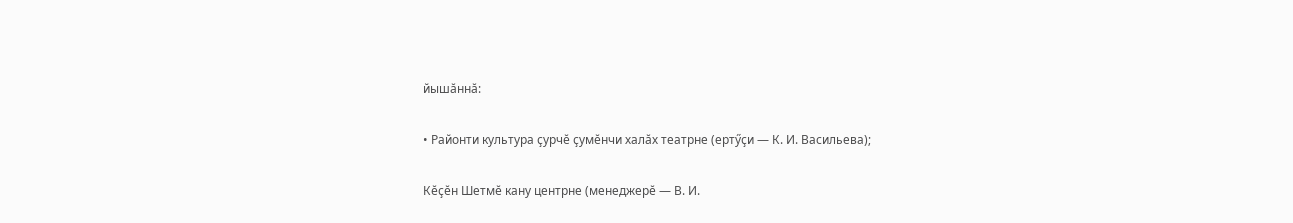йышӑннӑ:

• Районти культура ҫурчӗ ҫумӗнчи халӑх театрне (ертӳҫи — К. И. Васильева);

Кӗҫӗн Шетмӗ кану центрне (менеджерӗ — В. И.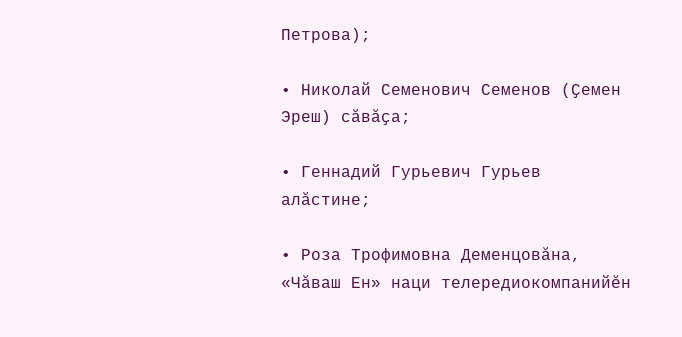Петрова);

• Николай Семенович Семенов (Ҫемен Эреш) сӑвӑҫа;

• Геннадий Гурьевич Гурьев алӑстине;

• Роза Трофимовна Деменцовӑна, «Чӑваш Ен» наци телередиокомпанийӗн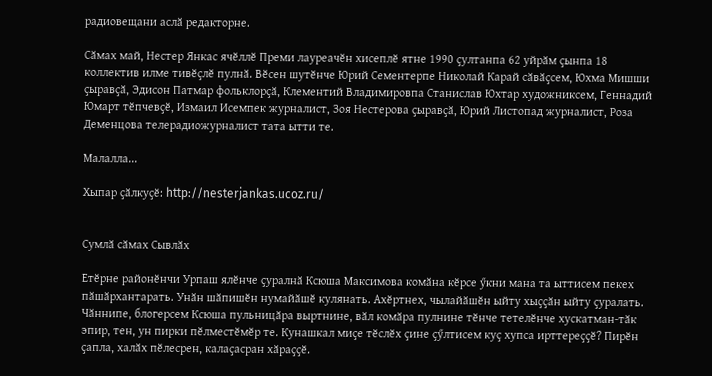радиовещани аслӑ редакторне.

Сӑмах май, Нестер Янкас ячӗллӗ Преми лауреачӗн хисеплӗ ятне 1990 ҫултанпа 62 уйрӑм ҫынпа 18 коллектив илме тивӗҫлӗ пулнӑ. Вӗсен шутӗнче Юрий Сементерпе Николай Карай сӑвӑҫсем, Юхма Мишши ҫыравҫӑ, Эдисон Патмар фольклорҫӑ, Клементий Владимировпа Станислав Юхтар художниксем, Геннадий Юмарт тӗпчевҫӗ, Измаил Исемпек журналист, Зоя Нестерова ҫыравҫӑ, Юрий Листопад журналист, Роза Деменцова телерадиожурналист тата ытти те.

Малалла...

Хыпар ҫӑлкуҫӗ: http://nesterjankas.ucoz.ru/


Сумлӑ сӑмах Сывлӑх

Етӗрне районӗнчи Урпаш ялӗнче ҫуралнӑ Ксюша Максимова комӑна кӗрсе ӳкни мана та ыттисем пекех пӑшӑрхантарать. Унӑн шӑпишӗн нумайӑшӗ кулянать. Ахӗртнех, чылайӑшӗн ыйту хыҫҫӑн ыйту ҫуралать. Чӑннипе, блогерсем Ксюша пульницӑра выртнине, вӑл комӑра пулнине тӗнче тетелӗнче хускатман-тӑк эпир, тен, ун пирки пӗлместӗмӗр те. Кунашкал миҫе тӗслӗх ҫине ҫӳлтисем куҫ хупса ирттереҫҫӗ? Пирӗн ҫапла, халӑх пӗлесрен, калаҫасран хӑраҫҫӗ.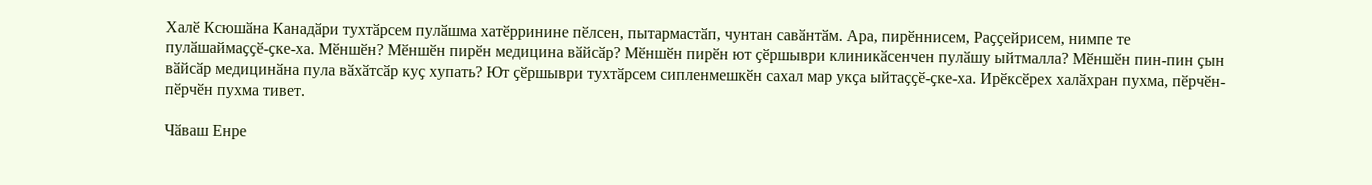Халӗ Ксюшӑна Канадӑри тухтӑрсем пулӑшма хатӗрринине пӗлсен, пытармастӑп, чунтан савӑнтӑм. Ара, пирӗннисем, Раҫҫейрисем, нимпе те пулӑшаймаҫҫӗ-ҫке-ха. Мӗншӗн? Мӗншӗн пирӗн медицина вӑйсӑр? Мӗншӗн пирӗн ют ҫӗршыври клиникӑсенчен пулӑшу ыйтмалла? Мӗншӗн пин-пин ҫын вӑйсӑр медицинӑна пула вӑхӑтсӑр куҫ хупать? Ют ҫӗршыври тухтӑрсем сипленмешкӗн сахал мар укҫа ыйтаҫҫӗ-ҫке-ха. Ирӗксӗрех халӑхран пухма, пӗрчӗн-пӗрчӗн пухма тивет.

Чӑваш Енре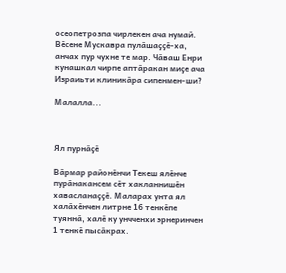осеопетрозпа чирлекен ача нумай. Вӗсене Мускавра пулӑшаҫҫӗ-ха, анчах пур чухне те мар. Чӑваш Енри кунашкал чирпе аптӑракан миҫе ача Израиьти клиникӑра сипенмен-ши?

Малалла...



Ял пурнӑҫӗ

Вӑрмар районӗнчи Текеш ялӗнче пурӑнакансем сӗт хакланнишӗн хавасланаҫҫӗ. Маларах унта ял халӑхӗнчен литрне 16 тенкӗпе туяннӑ, халӗ ку унчченхи эрнеринчен 1 тенкӗ пысӑкрах.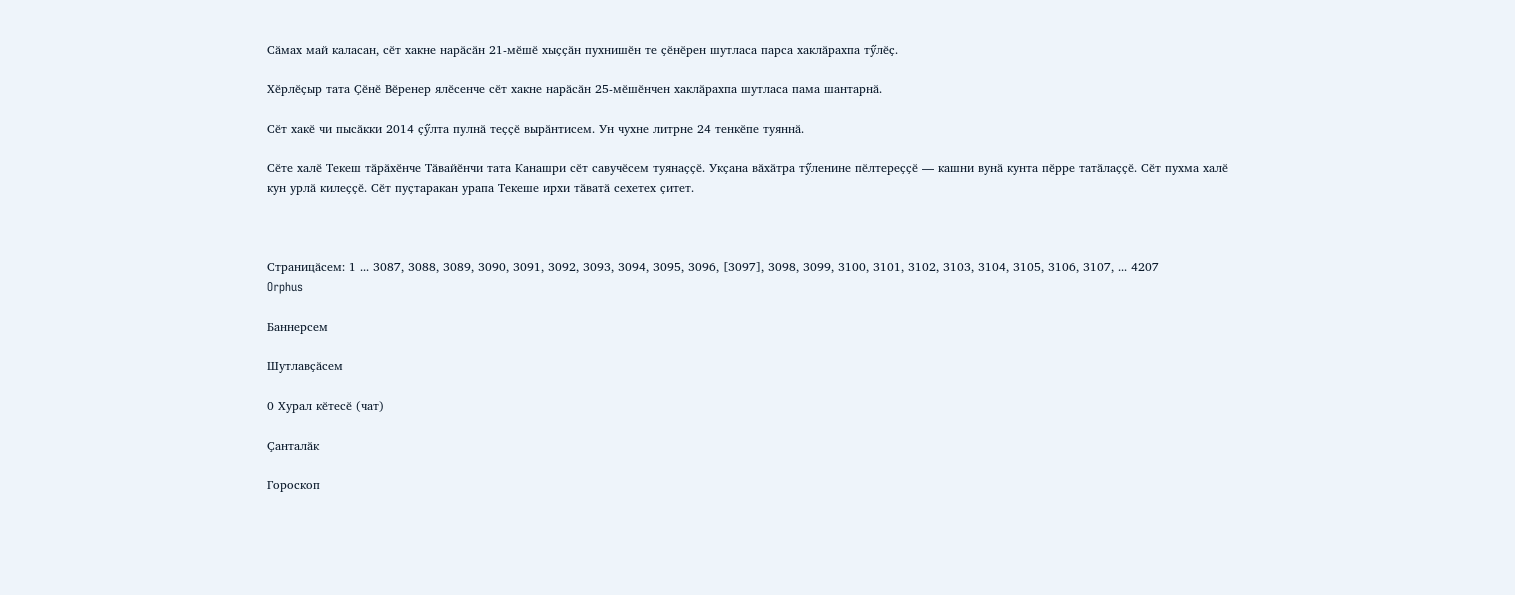Сӑмах май каласан, сӗт хакне нарӑсӑн 21-мӗшӗ хыҫҫӑн пухнишӗн те ҫӗнӗрен шутласа парса хаклӑрахпа тӳлӗҫ.

Хӗрлӗҫыр тата Ҫӗнӗ Вӗренер ялӗсенче сӗт хакне нарӑсӑн 25-мӗшӗнчен хаклӑрахпа шутласа пама шантарнӑ.

Сӗт хакӗ чи пысӑкки 2014 ҫӳлта пулнӑ теҫҫӗ вырӑнтиcем. Ун чухне литрне 24 тенкӗпе туяннӑ.

Сӗте халӗ Текеш тӑрӑхӗнче Тӑвайӗнчи тата Канашри сӗт савучӗсем туянаҫҫӗ. Укҫана вӑхӑтра тӳленине пӗлтереҫҫӗ — кашни вунӑ кунта пӗрре татӑлаҫҫӗ. Сӗт пухма халӗ кун урлӑ килеҫҫӗ. Сӗт пуҫтаракан урапа Текеше ирхи тӑватӑ сехетех ҫитет.



Страницӑсем: 1 ... 3087, 3088, 3089, 3090, 3091, 3092, 3093, 3094, 3095, 3096, [3097], 3098, 3099, 3100, 3101, 3102, 3103, 3104, 3105, 3106, 3107, ... 4207
Orphus

Баннерсем

Шутлавҫӑсем

0 Хурал кӗтесӗ (чат)

Ҫанталӑк

Гороскоп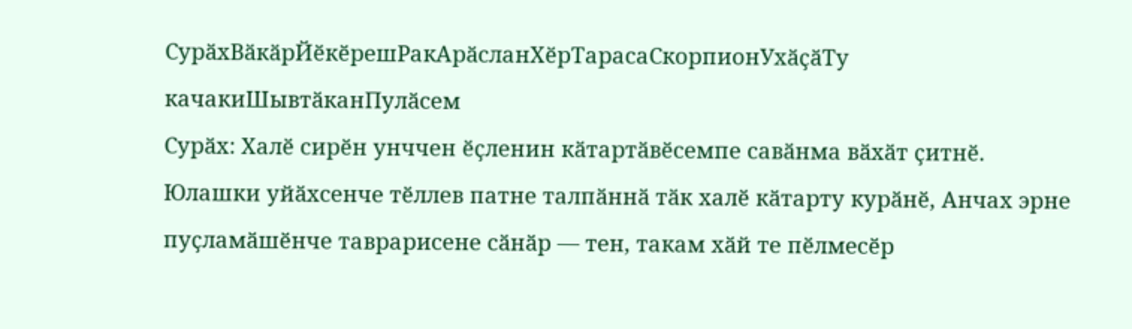СурӑхВӑкӑрЙӗкӗрешРакАрӑсланХӗрТарасаСкорпионУхӑҫӑТу качакиШывтӑканПулӑсем
Сурӑх: Халӗ сирӗн унччен ӗҫленин кӑтартӑвӗсемпе савӑнма вӑхӑт ҫитнӗ. Юлашки уйӑхсенче тӗллев патне талпӑннӑ тӑк халӗ кӑтарту курӑнӗ, Анчах эрне пуҫламӑшӗнче таврарисене сӑнӑр — тен, такам хӑй те пӗлмесӗр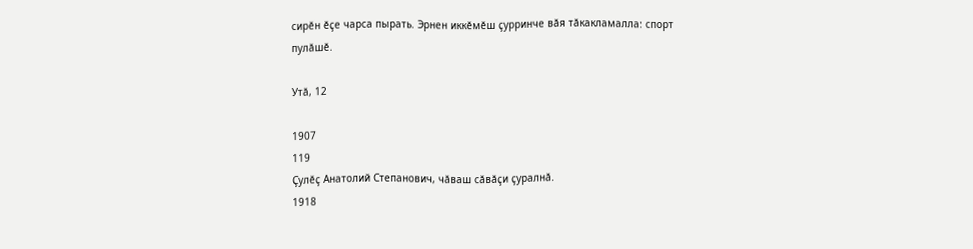сирӗн ӗҫе чарса пырать. Эрнен иккӗмӗш ҫурринче вӑя тӑкакламалла: спорт пулӑшӗ.

Утӑ, 12

1907
119
Ҫулӗҫ Анатолий Степанович, чӑваш сӑвӑҫи ҫуралнӑ.
1918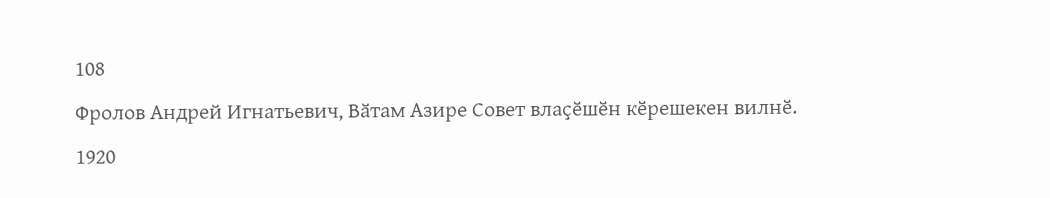108
Фролов Андрей Игнатьевич, Вӑтам Азире Совет влаҫӗшӗн кӗрешекен вилнӗ.
1920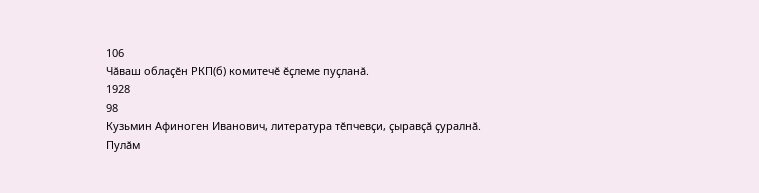106
Чӑваш облаҫӗн РКП(б) комитечӗ ӗҫлеме пуҫланӑ.
1928
98
Кузьмин Афиноген Иванович, литература тӗпчевҫи, ҫыравҫӑ ҫуралнӑ.
Пулӑм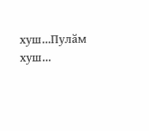хуш...Пулӑм хуш...